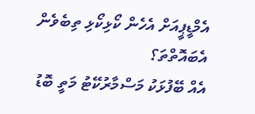އެމްޑީޕީއަށް އެހެން ކޯޅިކޯޅި ތިބެވެން އެބައޮތްތަ؟
އެއް ބޭފުޅަކު މަސްމާރުކޭޓު މަތީ ބޮޑު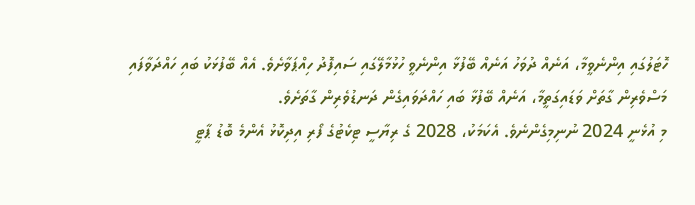ހޮޓަލުގައި އިންނެވީމާ، އަނެއް ދުވަހު އަނެއް ބޭފުޅާ އިންނެވީ ހުޅުމާލޭގައި ސައިފޮދު ހިއްޕަވާށެވެ. އެއް ބޭފުޅަކު ބައި ހައްދަވާފައި މަސްވެރިން ގާތަށް ވަޑައިގަތީމާ، އަނެއް ބޭފުޅާ ބައި ހައްދަވައިގެން ދަނޑުވެރިން ގާތަށެވެ.
މި އުޅެނީ 2024 ނުނިމިގެންނެވެ. އެކަމަކު، 2028 ގެ ރިޔާސީ ޓިކެޓުގެ ފޯރި އިދިކޮޅު އެންމެ ބޮޑު ޕާޓީ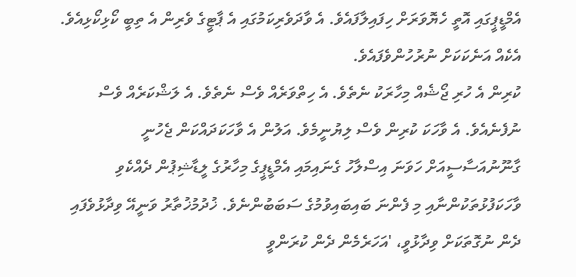އެމްޑީޕީގައި އޮތީ ހެޔޮވަރަށް ހިފައިލާފައެވެ. އެ ވާދަވެރިކަމުގައި އެ ޕާޓީގެ ވެރިން އެ ތިބީ ކޯޅިކޯޅިއެވެ. އެކެއް އަނެކަކަށް ނުރުހުންވެފައެވެ.
ކުރިން އެ ހުރި ޖޯޝެއް މިހާރަކު ނެތެވެ. އެ ހިތްވަރެއް ވެސް ނެތެވެ. އެ ލަޝްކަރެއް ވެސް ނުފެނެއެވެ. އެ ވާހަކަ ކުރިން ވެސް ލިޔުނީމެވެ. އަލުން އެ ވާހަކަދައްކަން ޖެހުނީ ގާނޫނުއަސާސީއަށް ހަވަނަ އިސްލާހު ގެނައިމައި އެމްޑީޕީގެ މިހާރުގެ ލީޑާޝިޕުން ދެއްކެވި ވާހަކަފުޅުތަކުންނާއި މި ފެންނަ ބައިބައިވުމުގެ ސަބަބުންނެވެ. ޚުދުމުޚުތާރު ވަނީއޭ ވިދާޅުވެފައި ދެން ނުގޮތަކަށް ވިދާޅުވީ، 'އަހަރެމެން ދެން ކުރަންވީ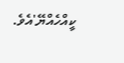ކީއްހެއްޔޭ'އެވެ.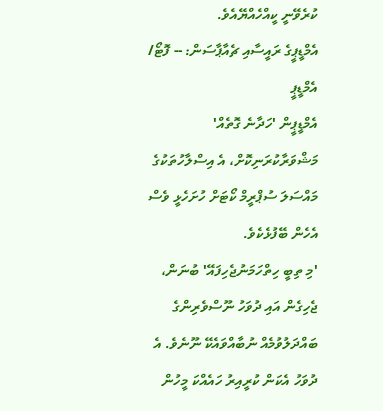ކުރެވޭނީ ކީއްހެއްޔޭއެވެ.
އެމްޑީޕީގެ ރައީސާއި ޗެއާޕާސަން: -- ފޮޓޯ/ އެމްޑީޕީ
އެމްޑީޕީން 'ހަދާނެ ގޮތެއް' މަޝްވަރާކުރަނިކޮށް، އެ އިސްލާހުތަކުގެ މައްސަލަ ސުޕްރީމް ކޯޓަށް ހުށަހެޅީ ވެސް އެހެން ބޭފުޅެކެވެ.
'މި ތިބީ ހިތްހަމަނުޖެހިފައޭ' ބުނަން، ޖެހިގެން އައި ދުވަހު ނޫސްވެރިންގެ ބައްދަލުވުމެއް ނުބާއްވައެކޭ ނޫނެވެ. އެ ދުވަހު އެކަން ކުރީއިރު ހައެއްކަ މީހުން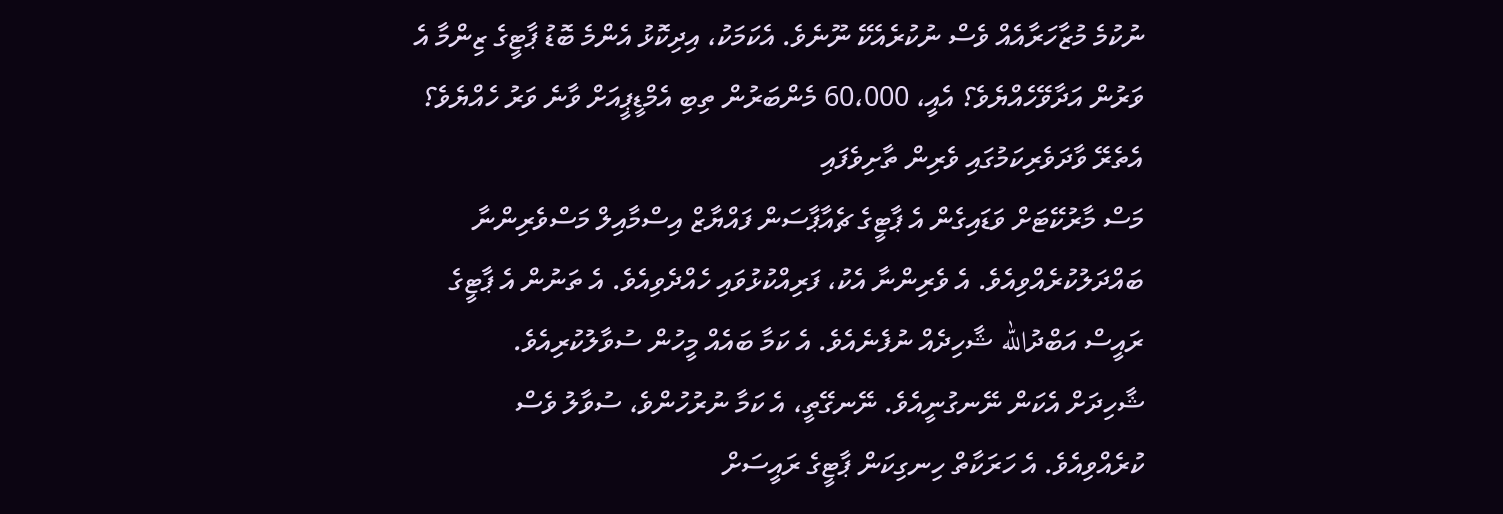ނުކުމެ މުޒާހަރާއެއް ވެސް ނުކުރެއެކޭ ނޫނެވެ. އެކަމަކު، އިދިކޮޅު އެންމެ ބޮޑު ޕާޓީގެ ޒިންމާ އެ ވަރުން އަދާވޭހެއްޔެވެ؟ އެއީ، 60،000 މެންބަރުން ތިބި އެމްޑީޕީއަށް ވާނެ ވަރު ހެއްޔެވެ؟
އެތެރޭ ވާދަވެރިކަމުގައި ވެރިން ތާށިވެފައި
މަސް މާރުކޭޓަށް ވަޑައިގެން އެ ޕާޓީގެ ޗެއާޕާސަން ފައްޔާޒް އިސްމާއިލް މަސްވެރިންނާ ބައްދަލުކުރެއްވިއެވެ. އެ ވެރިންނާ އެކު، ފަރިއްކުޅުވައި ހެއްދެވިއެވެ. އެ ތަނުން އެ ޕާޓީގެ ރައީސް އަބްދުالله ޝާހިދެއް ނުފެނެއެވެ. އެ ކަމާ ބައެއް މީހުން ސުވާލުކުރިއެވެ.
ޝާހިދަށް އެކަން ނޭނގުނީއެވެ. ނޭނގޭތީ، އެ ކަމާ ނުރުހުންވެ، ސުވާލު ވެސް ކުރެއްވިއެވެ. އެ ހަރަކާތް ހިނގިކަން ޕާޓީގެ ރައީސަށް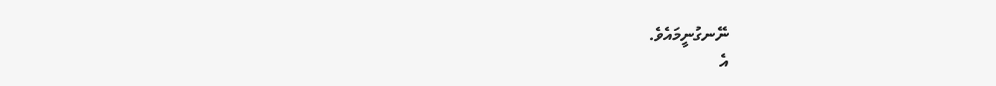ނޭނގުނީމައެވެ.
އެ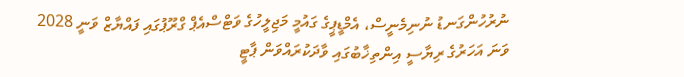ނުރުހުންގަނޑު ނުނިމެނީސް، އެމްޑީޕީގެ ގައުމީ މަޖިލީހުގެ ވަޓްސްއެޕް ގްރޫޕުގައި ފައްޔާޒް ވަނީ 2028 ވަނަ އަހަރުގެ ރިޔާސީ އިންތިޚާބުގައި ވާދަކުރައްވަން ޕާޓީ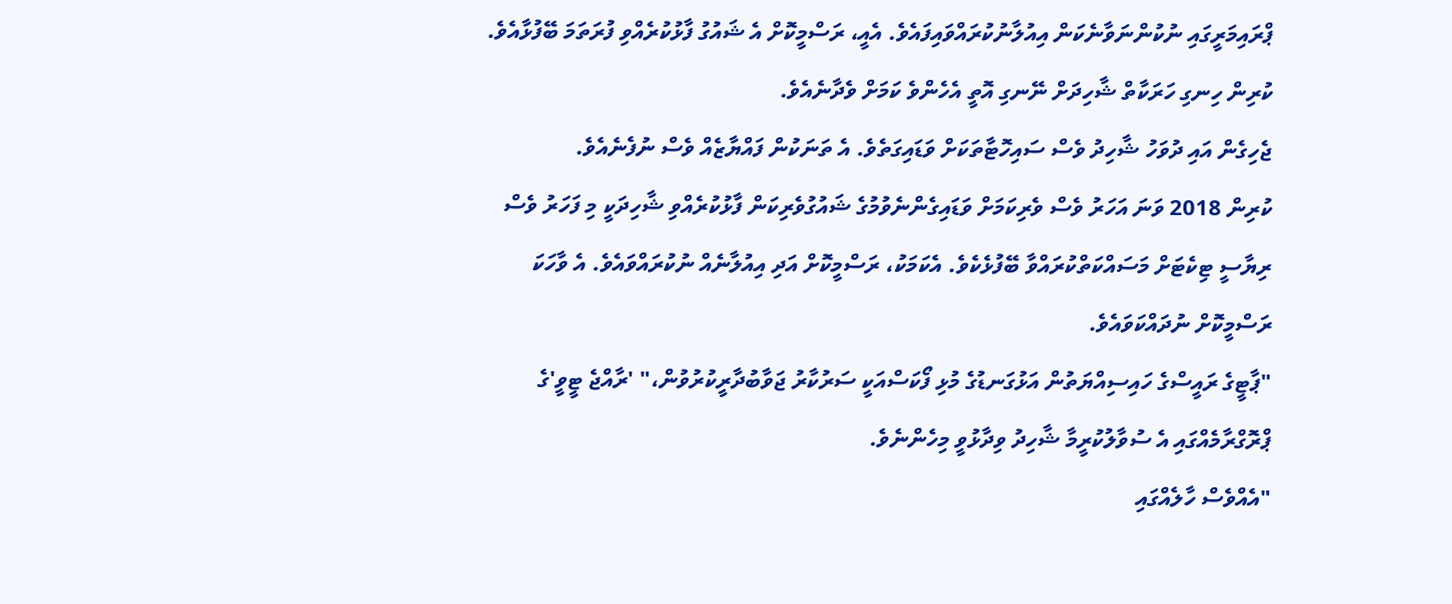ޕްރައިމަރީގައި ނުކުންނަވާނެކަން އިއުލާނުކުރައްވައިފައެވެ. އެއީ، ރަސްމީކޮށް އެ ޝައުގު ފާޅުކުރެއްވި ފުރަތަމަ ބޭފުޅާއެވެ. ކުރިން ހިނގި ހަރަކާތް ޝާހިދަށް ނޭނގި އޮތީ އެހެންވެ ކަމަށް ވެދާނެއެވެ.
ޖެހިގެން އައި ދުވަހު ޝާހިދު ވެސް ސައިހޮޓާތަކަށް ވަޑައިގަތެވެ. އެ ތަނަކުން ފައްޔާޒެއް ވެސް ނުފެނެއެވެ.
ކުރިން 2018 ވަނަ އަހަރު ވެސް ވެރިކަމަށް ވަޑައިގެންނެވުމުގެ ޝައުގުވެރިކަން ފާޅުކުރެއްވި ޝާހިދަކީ މި ފަހަރު ވެސް ރިޔާސީ ޓިކެޓަށް މަސައްކަތްކުރައްވާ ބޭފުޅެކެވެ. އެކަމަކު، ރަސްމީކޮށް އަދި އިއުލާނެއް ނުކުރައްވައެވެ. އެ ވާހަކަ ރަސްމީކޮށް ނުދައްކަވައެވެ.
"ޕާޓީގެ ރައީސްގެ ހައިސިއްޔަތުން އަޅުގަނޑުގެ މުޅި ފޯކަސްއަކީ ސަރުކާރު ޖަވާބުދާރީކުރުވުން،" 'ރާއްޖެ ޓީވީ'ގެ ޕްރޮގްރާމެއްގައި އެ ސުވާލުކުރީމާ ޝާހިދު ވިދާޅުވީ މިހެންނެވެ.
"އެއްވެސް ހާލެއްގައި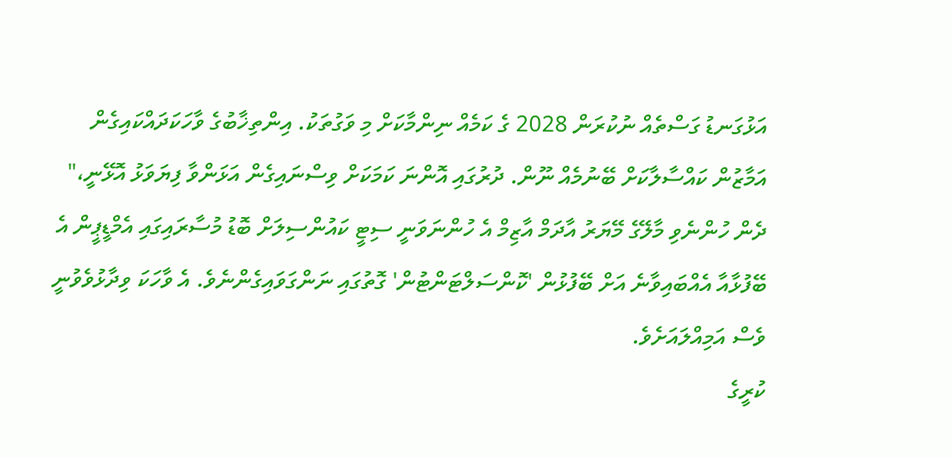އަޅުގަނޑު ގަސްތެއް ނުކުރަން 2028 ގެ ކަމެއް ނިންމާކަށް މި ވަގުތަކު. އިންތިޚާބުގެ ވާހަކަދައްކައިގެން އަމާޒުން ކައްސާލާކަށް ބޭނުމެއް ނޫން. ދުރުގައި އޮންނަ ކަމަކަށް ވިސްނައިގެން އަޅަންވާ ފިޔަވަޅު އޮޅޭނީ،"
ދެން ހުންނެވި މާލޭގެ މޭޔަރު އާދަމް އާޒިމް އެ ހުންނަވަނީ ސިޓީ ކައުންސިލަށް ބޮޑު މުސާރައިގައި އެމްޑީޕީން އެ ބޭފުޅާއާ އެއްބައިވާނެ އަށް ބޭފުޅުން 'ކޮންސަލްޓަންޓުން' ގޮތުގައި ނަންގަވައިގެންނެވެ. އެ ވާހަކަ ވިދާޅުވެވުނީ ވެސް އަމިއްލައަށެވެ.
ކުރީގެ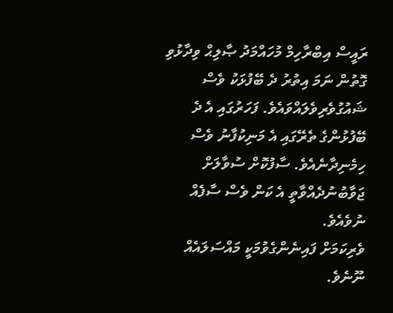ރައީސް އިބްރާހިމް މުހައްމަދު ޞާލިޙް ވިދާޅުވި ގޮތުން ނަމަ އިތުރު ދެ ބޭފުޅަކު ވެސް ޝައުގުވެރިވެލައްވައެވެ. ފަހަރުގައި އެ ދެ ބޭފުޅުންގެ ތެރޭގައި އެ މަނިކުފާނު ވެސް ހިމެނިދާނެއެވެ. ސާފުކޮށް ސުވާލަށް ޖަވާބުނުދެއްވާތީ އެ ކަން ވެސް ސާފެއް ނުވެއެވެ.
ވެރިކަމަށް ފައިނެންގެވުމަކީ މައްސަލައެއް ނޫނެވެ.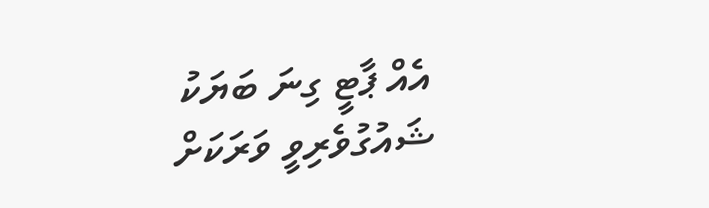އެއް ޕާޓީ ގިނަ ބަޔަކު ޝައުގުވެރިވީ ވަރަކަށް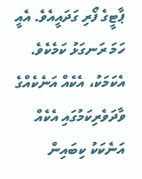ޕާޓީގެ ފޯރި ގަދައީއެވެ. އެއީ ހަމަ ރަނގަޅު ކަމެކެވެ. އެކަމަކު، އެކެއް އަނެކެއްގެ ވާދަވެރިކަމުގައި އެކެއް އަނެކަކު ކިބައިން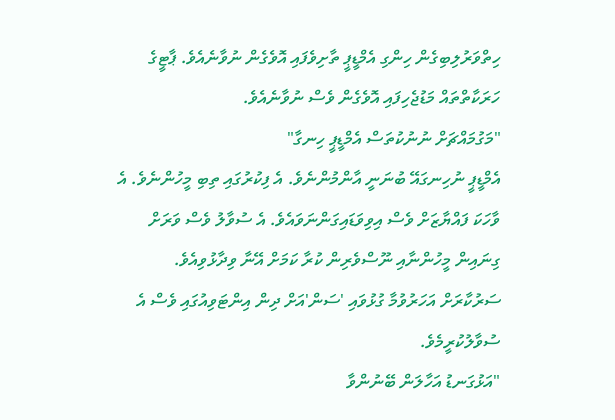ހިތްވަރުލިބިގެން ހިންގި އެމްޑީޕީ ތާށިވެފައި އޮވެގެން ނުވާނެއެވެ. ޕާޓީގެ ހަރަކާތްތައް މަޑުޖެހިފައި އޮވެގެން ވެސް ނުވާނެއެވެ.
"މަގުމައްޗަށް ނުނުކުތަސް އެމްޑީޕީ ހިނގާ"
އެމްޑީޕީ ނުހިނގައޭ ބުނަނީ އާންމުންނެވެ. އެ ފިކުރުގައި ތިބި މީހުންނެވެ. އެ ވާހަކަ ފައްޔާޒަށް ވެސް އިވިވަޑައިގަންނަވައެވެ. އެ ސުވާލު ވެސް ވަރަށް ގިނައިން މީހުންނާއި ނޫސްވެރިން ކުރާ ކަމަށް އޭނާ ވިދާޅުވިއެވެ. ސަރުކާރަށް އަހަރުވުމާ ގުޅުވައި 'ސަން'އަށް ދިން އިންޓަވިއުގައި ވެސް އެ ސުވާލުކުރީމެވެ.
"އަޅުގަނޑު އަހާލަން ބޭނުންވާ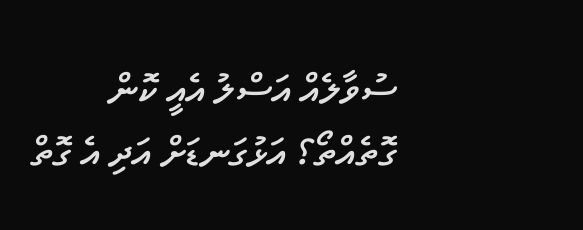ސުވާލެއް އަސްލު އެއީ ކޮން ގޮތެއްތޯ؟ އަޅުގަނޑަށް އަދި އެ ގޮތް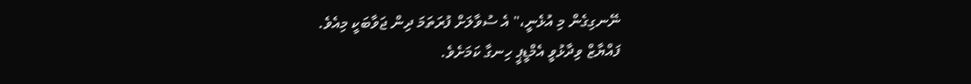ނޭނގިގެން މި އުޅެނީ،" އެ ސުވާލަށް ފުރަތަމަ ދިން ޖަވާބަކީ މިއެވެ.
ފައްޔާޒް ވިދާޅުވީ އެމްޑީޕީ ހިނގާ ކަމަށެވެ.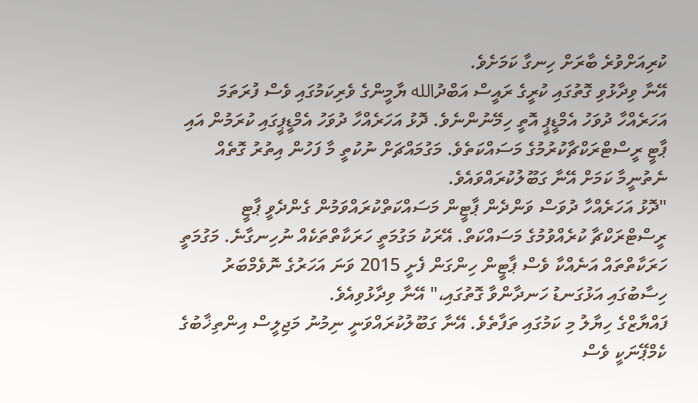ކުރިއަށްވުރެ ބާރަށް ހިނގާ ކަމަށެވެ.
އޭނާ ވިދާޅުވި ގޮތުގައި ކުރީގެ ރައީސް އަބްދުالله ޔާމީންގެ ވެރިކަމުގައި ވެސް ފުރަތަމަ އަހަރެއްހާ ދުވަހު އެމްޑީޕީ އޮތީ ހިމޭނުންނެވެ. ދޮޅު އަހަރެއްހާ ދުވަހު އެމްޑީޕީގައި ކުރަމުން އައި ޕާޓީ ރީސްޓްރަކްޗާކުރުމުގެ މަސައްކަތެވެ. މަގުމައްޗަށް ނުކުތީ މާ ފަހުން އިތުރު ގޮތެއް ނެތުނީމާ ކަމަށް އޭނާ ގަބޫލުކުރައްވައެވެ.
"ދޮޅު އަހަރެއްހާ ދުވަސް ވަންދެން ޕާޓީން މަސައްކަތްކުރައްވަމުން ގެންދެވީ ޕާޓީ ރީސްޓްރަކްޗާ ކުރެއްވުމުގެ މަސައްކަތް. އޭރަކު މަގުމަތީ ހަރަކާތްތަކެއް ނުހިނގާނެ. މަގުމަތީ ހަރަކާތްތައް އަނެއްކާ ވެސް ޕާޓީން ހިންގަން ފެށީ 2015 ވަނަ އަހަރުގެ ނޮވެމްބަރު ހިސާބުގައި އަޅުގަނޑު ހަނދާންވާ ގޮތުގައި،" އޭނާ ވިދާޅުވިއެވެ.
ފައްޔާޒްގެ ހިޔާލު މި ކަމުގައި ތަފާތެވެ. އޭނާ ގަބޫލުކުރައްވަނީ ނިމުނު މަޖިލީސް އިންތިޚާބުގެ ކެމްޕޭނަކީ ވެސް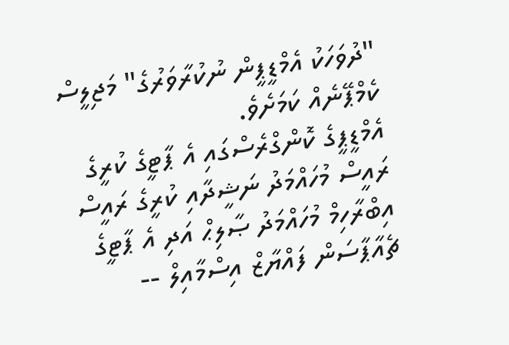"ދުވަހަކު އެމްޑީޕީން ނުކުރާވަރުގެ" މަޖިލީސް ކެމްޕޭނެއް ކަމަށެވެ.
އެމްޑީޕީގެ ކޮންގްރެސްގައި އެ ޕާޓީގެ ކުރީގެ ރައީސް މުހައްމަދު ނަޝީދާއި ކުރީގެ ރައީސް އިބްރާހިމް މުހައްމަދު ޞާލިޙް އަދި އެ ޕާޓީގެ ޗެއާޕާސަން ފައްޔާޒް އިސްމާއިލް --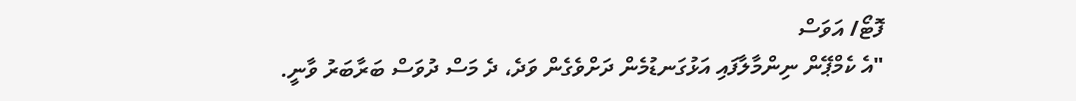ފޮޓޯ/ އަވަސް
"އެ ކެމްޕޭން ނިންމާލާފައި އަޅުގަނޑުމެން ދަށްވެގެން ވަދެ، ދެ މަސް ދުވަސް ބަރާބަރު ވާނީ.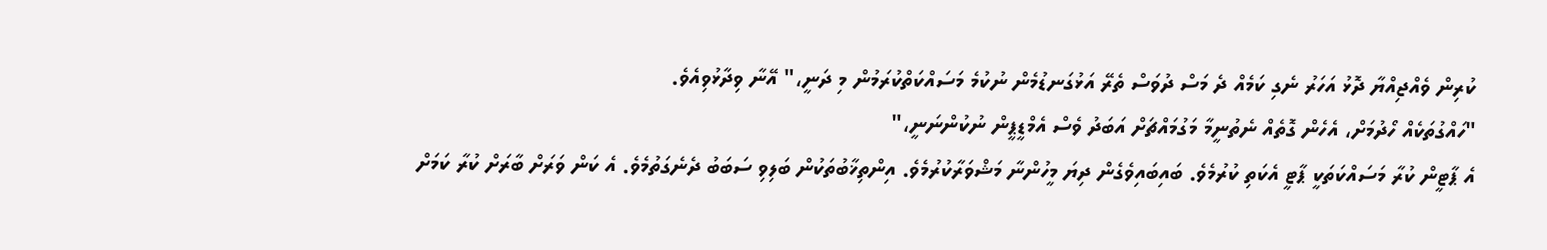ކުރިން ވެއްޖިއްޔާ ދޮޅު އަހަރު ނެގި ކަމެއް ދެ މަސް ދުވަސް ތެރޭ އަޅުގަނޑުމެން ނުކުމެ މަސައްކަތްކުރަމުން މި ދަނީ،" އޭނާ ވިދާޅުވިއެވެ.
"ހައްގުތަކެއް ހޯދުމަށް، އެހެން ގޮތެއް ނެތުނީމާ މަގުމައްޗަށް އަބަދު ވެސް އެމްޑީޕީން ނުކުންނަނީ،"
އެ ޕާޓީން ކުރާ މަސައްކަތަކީ ޕާޓީ އެކަތި ކުރުމެވެ. ބައިބައިވެގެން ދިޔަ މީހުންނާ މަޝްވަރާކުރުމެވެ. އިންތިޚާބުތަކުން ބަލިވި ސަބަބު ދެނެގަތުމެވެ. އެ ކަން ވަރަށް ބާރަށް ކުރާ ކަމަށް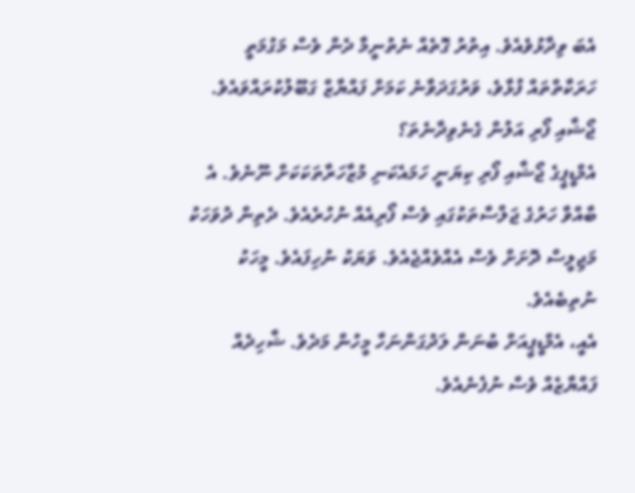އެބަ ވިދާޅުވެއެވެ. އިތުރު ގޮތެއް ނެތުނީމާ ދެން ވެސް މަގުމަތީ ހަރަކާތްތައް ފުޅާވެ، ވަރުގަދަވާނެ ކަމަށް ފައްޔާޒް ގަބޫލުކުރައްވައެވެ.
ޖޯޝާއި ފޯރި އަލުން ގެނެވިދާނެތަ؟
އެމްޑީޕީގެ ޖޯޝާއި ފޯރި ކިޔަނީ ހަމައެކަނި މުޒާހަރާތަކަކަށް ނޫނެވެ. އެ ބާއްވާ ހަރުގެ ޖަލްސާތަކުގައި ވެސް ފޯރިއެއް ނުހުރެއެވެ. ދެތިން ދުވަހަކު މަޖިލީސް ދޮށަށް ވެސް އެއްވެއްޖެއެވެ. ވަޔަކު ނުހިފައެވެ. މީހަކު ނުތިބެއެވެ.
އެއީ، އެމްޑީޕީއަށް ބުނަން ލަދުގަންނަހާ މީހުން މަދެވެ. ޝާހިދެއް ފައްޔާޒެއް ވެސް ނުފެނެއެވެ.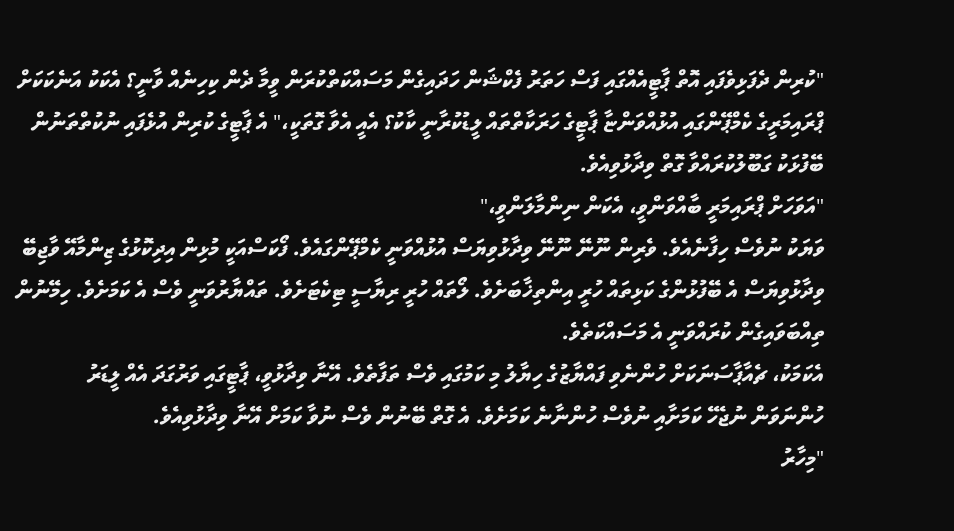"ކުރިން ދެފަޅިވެފައި އޮތް ޕާޓީއެއްގައި ފަސް ހަތަރު ފެކްޝަން ހަދައިގެން މަސައްކަތްކުރަން ވީމާ ދެން ކިހިނެއް ވާނީ؟ އެކަކު އަނެކަކަށް ޕްރައިމަރީގެ ކެމްޕޭންގައި އުޅުއްވަންޏާ ޕާޓީގެ ހަރަކާތްތައް ލީޑުކުރާނީ ކާކު؟ އެއީ އެވާ ގޮތަކީ،" އެ ޕާޓީގެ ކުރިން އުޅެފައި ނުކުތްތަނުން ބޭފުޅަކު ގަބޫލުކުރައްވާ ގޮތް ވިދާޅުވިއެވެ.
"އަވަހަށް ޕްރައިމަރީ ބާއްވަންވީ، އެކަން ނިންމާލަންވީ،"
ވަޔަކު ނުވެސް ހިފާނެއެވެ. ވެރިން ނޫނޭ ނޫނޭ ވިދާޅުވިޔަސް އުޅުއްވަނީ ކެމްޕޭންގައެވެ. ފޯކަސްއަކީ މުޅިން އިދިކޮޅުގެ ޒިންމާއޭ ވާޖިބޭ ވިދާޅުވިޔަސް އެ ބޭފުޅުންގެ ކަޅިތައް ހުރީ އިންތިޚާބަށެވެ. ލޯތައް ހުރީ ރިޔާސީ ޓިކެޓަށެވެ. ތައްޔާރުވަނީ ވެސް އެ ކަމަށެވެ. ހިމޭނުން ތިއްބަވައިގެން ކުރައްވަނީ އެ މަސައްކަތެވެ.
އެކަމަކު، ޗެއާޕާސަނަކަށް ހުންނެވި ފައްޔާޒުގެ ހިޔާލު މި ކަމުގައި ވެސް ތަފާތެވެ. އޭނާ ވިދާޅުވީ، ޕާޓީގައި ވަރުގަދަ އެއް ލީޑަރު ހުންނަވަން ނުޖެހޭ ކަމަށާއި ނުވެސް ހުންނާނެ ކަމަށެވެ. އެ ގޮތް ބޭނުން ވެސް ނުވާ ކަމަށް އޭނާ ވިދާޅުވިއެވެ.
"މިހާރު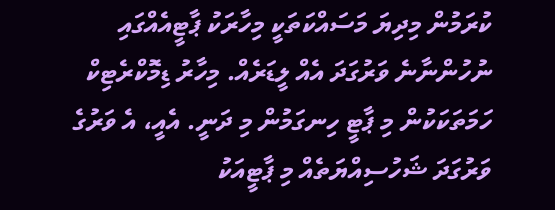ކުރަމުން މިދިޔަ މަސައްކަތަކީ މިހާރަކު ޕާޓީއެއްގައި ނުހުންނާނެ ވަރުގަދަ އެއް ލީޑަރެއް. މިހާރު ޑިމޮކްރެޓިކް ހަމަތަކަކުން މި ޕާޓީ ހިނގަމުން މި ދަނީ. އެއީ، އެ ވަރުގެ ވަރުގަދަ ޝަހުސިއްޔަތެއް މި ޕާޓީއަކު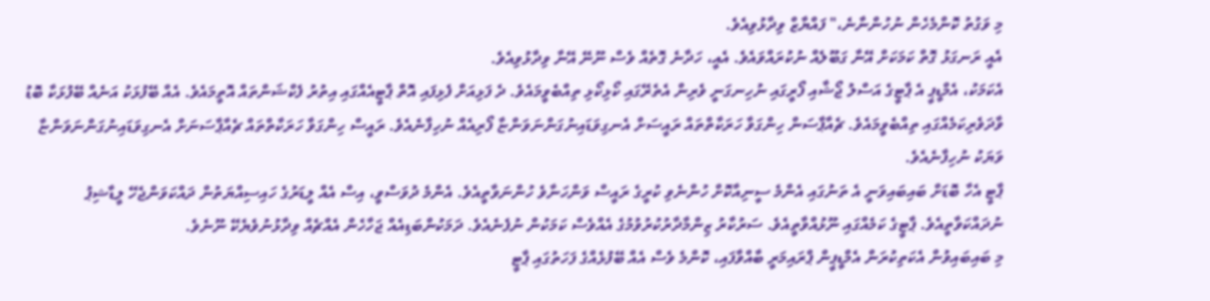މި ވަގުތު ކޮންމެހެން ނުހުންނާނެ،" ފައްޔާޒް ވިދާޅުވިއެވެ.
އެއީ ރަނގަޅު ގޮތް ކަމަކަށް އޭނާ ގަބޫލެއް ނުކުރައްވައެވެ. އެއީ، ހަދާނެ ގޮތެއް ވެސް ނޫނޭ އޭނާ ވިދާޅުވިއެވެ.
އެކަމަކު، އެމްޑީޕީ އެ ޕާޓީގެ އަސްލު ޖޯޝާއި ފޯރީގައި ނުހިނގަނީ ވެރިން އެތެރޭގައި ކޯޅިކޯޅި ތިއްބެވީމައެވެ. ދެ ފަޅިއަށް ފެޅިފައި އޮތް ޕާޓީއެއްގައި އިތުރު ފެކްޝަންތައް އޮތީމައެވެ. އެއް ބޭފުޅަކު އަނެއް ބޭފުޅަކާ ބޮޑު ވާދަވެރިކަމެއްގައި ތިއްބެވީމައެވެ. ޗެއާޕާސަން ހިންގަވާ ހަރަކާތްތައް ރައީސަށް އެނގިވަޑައިނުގަންނަވަންޏާ ފޯރިއެއް ނުހިފާނެއެވެ. ރައީސް ހިންގަވާ ހަރަކާތްތައް ޗެއާޕާސަނަށް އެނގިވަޑައިނުގަންނަވަންޏާ ވަޔަކު ނުހިފާނެއެވެ.
ޕާޓީ އެހާ ބޮޑަށް ބައިބައިވަނީ އެ ތަނުގައި އެންމެ ސީނިއާކޮށް ހުންނެވި ކުރީގެ ރައީސް ވަންހަނާވެ ހުންނަވާތީއެވެ. އެންމެ ދުވަސްވީ، އިސް އެއް ލީޑަރުގެ ހައިސިއްޔަތުން ދައްކަވަންޖެހޭ ލީޑާޝިޕު ނުދައްކަވާތީއެވެ. ޕާޓީގެ ކަމެއްގައި ނޫޅުއްވާތީއެވެ. ސަރުކާރު ޒިންމާދާރުކުރުވުމުގެ އެއްވެސް ކަމަކުން ނުފެނެއެވެ. ދަމަކުންބަޑިއެއް ޖަހާހެން އެއްޗެއް ވިދާޅުނުވެޔެކޭ ނޫނެވެ.
މި ބައިބައިވުން އެކަތިކުރަން އެމްޑީޕީން ޕްރައިމަރީ ބާއްވާފައި، ކޮންމެ ވެސް އެއް ބޭފުޅެއްގެ ފަހަތުގައި ޕާޓީ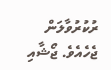ރުކުރުވާލަން ޖެހެއެވެ. ޖޯޝާއި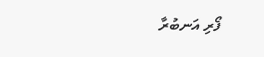ފޯރި އަނބުރާ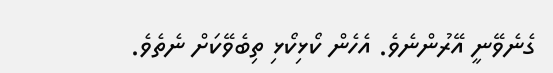ގެނެވޭނީ އޭރުންނެވެ. އެހެން ކޯޅިކޯޅި ތިބެވޭކަށް ނެތެވެ.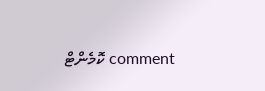comment ކޮމެންޓް